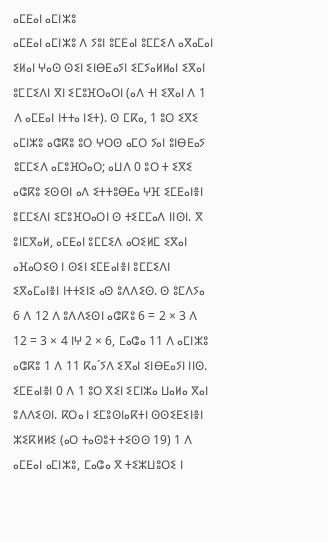ⴰⵎⴹⴰⵏ ⴰⵎⵏⵣⵓ
ⴰⵎⴹⴰⵏ ⴰⵎⵏⵣⵓ ⴷ ⵢⵓⵏ ⵓⵎⴹⴰⵏ ⵓⵎⵎⵉⴷ ⴰⴳⴰⵎⴰⵏ ⵉⵍⴰⵏ ⵖⴰⵙ ⵙⵉⵏ ⵉⵏⴱⴹⴰⵢⵏ ⵉⵎⵢⴰⵍⵍⴰⵏ ⵉⴳⴰⵏ ⵓⵎⵎⵉⴷⵏ ⴳⵏ ⵉⵎⵓⴼⵔⴰⵔⵏ (ⴰⴷ ⵜⵏ ⵉⴳⴰⵏ ⴷ 1 ⴷ ⴰⵎⴹⴰⵏ ⵏⵜⵜⴰ ⵏⵉⵜ). ⵙ ⵎⴽⴰ, 1 ⵓⵔ ⵉⴳⵉ ⴰⵎⵏⵣⵓ ⴰⵛⴽⵓ ⵓⵔ ⵖⵔⵙ ⴰⵎⵔ ⵢⴰⵏ ⵓⵏⴱⴹⴰⵢ ⵓⵎⵎⵉⴷ ⴰⵎⵓⴼⵔⴰⵔ; ⴰⵡⴷ 0 ⵓⵔ ⵜ ⵉⴳⵉ ⴰⵛⴽⵓ ⵉⵙⵙⵏ ⴰⴷ ⵉⵜⵜⵓⴱⴹⴰ ⵖⴼ ⵉⵎⴹⴰⵏⴻⵏ ⵓⵎⵎⵉⴷⵏ ⵉⵎⵓⴼⵔⴰⵔⵏ ⵙ ⵜⵉⵎⵎⴰⴷ ⵏⵏⵙⵏ. ⴳ ⵓⵏⵎⴳⴰⵍ, ⴰⵎⴹⴰⵏ ⵓⵎⵎⵉⴷ ⴰⵔⵉⵍⵎ ⵉⴳⴰⵏ ⴰⴼⴰⵔⵉⵙ ⵏ ⵙⵉⵏ ⵉⵎⴹⴰⵏⴻⵏ ⵓⵎⵎⵉⴷⵏ ⵉⴳⴰⵎⴰⵏⴻⵏ ⵏⵜⵜⵉⵏⵉ ⴰⵙ ⵓⴷⴷⵉⵙ. ⵙ ⵓⵎⴷⵢⴰ 6 ⴷ 12 ⴷ ⵓⴷⴷⵉⵙⵏ ⴰⵛⴽⵓ 6 = 2 × 3 ⴷ 12 = 3 × 4 ⵏⵖ 2 × 6, ⵎⴰⵛⴰ 11 ⴷ ⴰⵎⵏⵣⵓ ⴰⵛⴽⵓ 1 ⴷ 11 ⴽⴰ´ⵢⴷ ⵉⴳⴰⵏ ⵉⵏⴱⴹⴰⵢⵏ ⵏⵏⵙ.
ⵉⵎⴹⴰⵏⴻⵏ 0 ⴷ 1 ⵓⵔ ⴳⵉⵏ ⵉⵎⵏⵣⴰ ⵡⴰⵍⴰ ⴳⴰⵏ ⵓⴷⴷⵉⵙⵏ. ⴽⵔⴰ ⵏ ⵉⵎⵓⵙⵏⴰⴽⵜⵏ ⵙⵙⵉⴹⵉⵏⴻⵏ ⵣⵉⴽⵍⵍⵉ (ⴰⵔ ⵜⴰⵙⵓⵜ ⵜⵉⵙⵙ 19) 1 ⴷ ⴰⵎⴹⴰⵏ ⴰⵎⵏⵣⵓ, ⵎⴰⵛⴰ ⴳ ⵜⵉⵣⵡⵓⵔⵉ ⵏ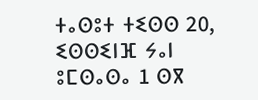ⵜⴰⵙⵓⵜ ⵜⵉⵙⵙ 20, ⵉⵙⵙⵉⵏⴼ ⵢⴰⵏ ⵓⵎⵙⴰⵙⴰ 1 ⵙⴳ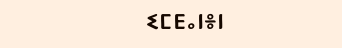ⵉⵎⴹⴰⵏⴻⵏ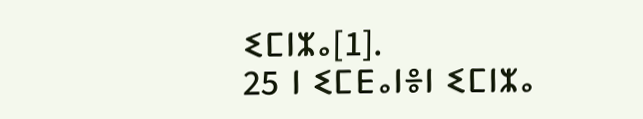ⵉⵎⵏⵣⴰ[1].
25 ⵏ ⵉⵎⴹⴰⵏⴻⵏ ⵉⵎⵏⵣⴰ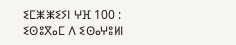ⵉⵎⵥⵥⵉⵢⵏ ⵖⴼ 100 :
ⵉⵙⵓⴳⴰⵎ ⴷ ⵉⵙⴰⵖⵓⵍⵏ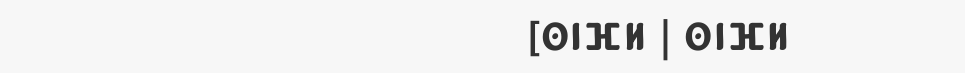[ⵙⵏⴼⵍ | ⵙⵏⴼⵍ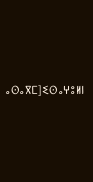ⴰⵙⴰⴳⵎ]ⵉⵙⴰⵖⵓⵍⵏ